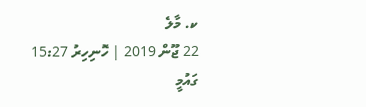ކ. މާލެ
22 ޖޫން 2019 | ހޮނިހިރު 15:27
ގައުމީ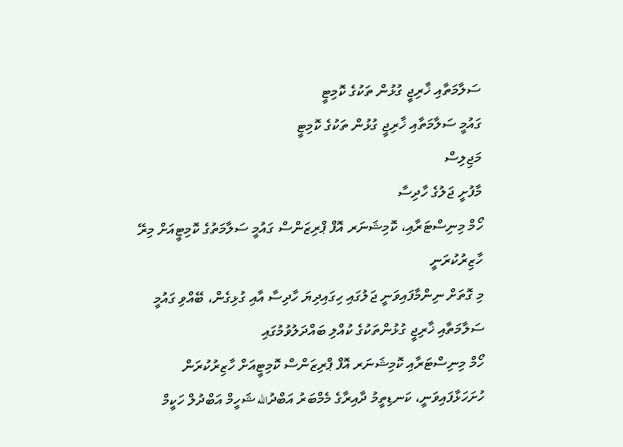ސަލާމަތާއި ޚާރިޖީ ގުޅުން ތަކުގެ ކޮމިޓީ
ގައުމީ ސަލާމަތާއި ޚާރިޖީ ގުޅުން ތަކުގެ ކޮމިޓީ
މަޖިލިސް
މާފުށީ ޖަލުގެ ހާދިސާ
ހޯމް މިނިސްޓަރާއި، ކޮމިޝަނަރ އޮފް ޕްރިޒަންސް ގައުމީ ސަލާމަތުގެ ކޮމިޓީއަށް މިރޭ ހާޒިރުކުރަނީ
މި ގޮތަށް ނިންމާފައިވަނީ ޖަލުގައި ހިގައިދިޔަ ހާދިސާ އާއި ގުޅިގެން، ބޭއްވި ގައުމީ ސަލާމަތާއި ޚާރިޖީ ގުޅުންތަކުގެ ކުއްލި ބައްދަލުވުމުގައި
ހޯމް މިނިސްޓަރާއި ކޮމިޝަނަރ އޮފް ޕްރިޒަންސް ކޮމިޓީއަށް ހާޒިރުކުރަން ހުށަހަޅާފައިވަނީ، ކަނޑިތީމު ދާއިރާގެ މެމްބަރު އަބްދުالله ޝަހީމް އަބްދުލް ހަކީމް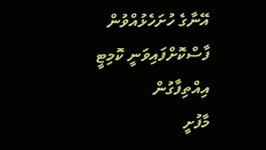އޭނާގެ ހުށަހެޅުއްވުން ފާސްކޮށްފައިވަނީ ކޮމިޓީ އިއްތިފާގުން
މާފުށީ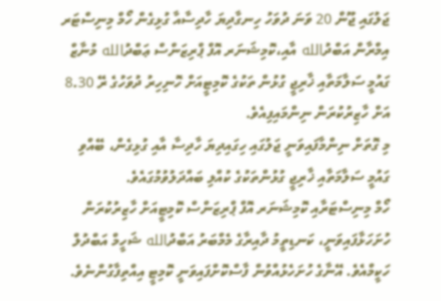ޖަލުގައި ޖޫން 20 ވަނަ ދުވަހު ހިނގާދިޔަ ހާދިސާއާ ގުޅިގެން ހޯމް މިނިސްޓަރ އިމްރާން އަބްދުالله އާއި،ކޮމިޝަނަރ އޮފް ޕްރިޒަންސް ޢަބްދުالله މުނާޒް ގައުމީ ސަލާމަތާއި ޚާރިޖީ ގުޅުން ތަކުގެ ކޮމިޓީއަށް ހޮނިހިރު ދުވަހުގެ ރޭ 8.30 އަށް ހާޒިރުކުރަން ނިންމައިފިއެވެ.
މި ގޮތަށް ނިންމާފައިވަނީ ޖަލުގައި ހިގައިދިޔަ ހާދިސާ އާއި ގުޅިގެން، ބޭއްވި ގައުމީ ސަލާމަތާއި ޚާރިޖީ ގުޅުންތަކުގެ ކުއްލި ބައްދަލުވުމުގައެވެ.
ހޯމް މިނިސްޓަރާއި ކޮމިޝަނަރ އޮފް ޕްރިޒަންސް ކޮމިޓީއަށް ހާޒިރުކުރަން ހުށަހަޅާފައިވަނީ، ކަނޑިތީމު ދާއިރާގެ މެމްބަރު އަބްދުالله ޝަހީމް އަބްދުލް ހަކީމްއެވެ. އޭނާގެ ހުށަހެޅުއްވުން ފާސްކޮށްފައިވަނީ ކޮމިޓީ އިއްތިފާގުންނެވެ.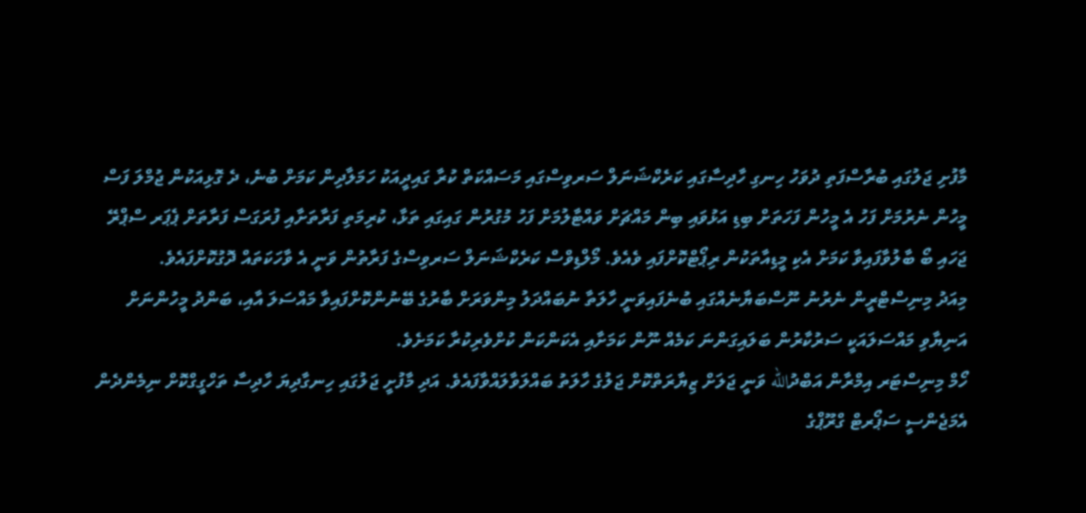މާފުށި ޖަލުގައި ބުރާސްފަތި ދުވަހު ހިނގި ހާދިސާގައި ކަރެކްޝަނަލް ސަރވިސްގައި މަސައްކަތް ކުރާ ގައިދީއަކު ހަމަލާދިން ކަމަށް ބުނެ، ދެ ގޮޅިއަކުން ޖުމްލަ ފަސް މީހުން ނެރުމަށް ފަހު އެ މީހުން ފަހަތަށް ބިޑި އަޅުވައި ބިން މައްޗަށް ވައްޓާލުމަށް ފަހު މުގުރުން ގައިގައި ތަޅާ، ކުރިމަތި ފަރާތަށާއި ފުރަގަސް ފަރާތަށް ޕެޕަރ ސްޕްރޭ ޖަހައި ބޯ ބާލުވާފައިވާ ކަމަށް އެކި މީޑިއާތަކުން ރިޕޯޓްކޮށްފައި ވެއެވެ. މޯލްޑިވްސް ކަރެކްޝަނަލް ސަރވިސްގެ ފަރާތުން ވަނީ އެ ވާހަކަތައް ދޮގުކޮށްފައެވެ.
މިއަދު މިނިސްޓްރީން ނެރުނު ނޫސްބަޔާނެއްގައި ބުނެފައިވަނީ ހާލަތާ ނުބައްދަލު މިންވަރަށް ބާރުގެ ބޭނުންކޮށްފައިވާ މައްސަލަ އާއި، ބަންދު މީހުންނަށް އަނިޔާވި މައްސަލައަކީ ސަރުކާރުން ބަލައިގަންނަ ކަމެއް ނޫން ކަމަށާއި އެކަންކަން ކުށްވެރިކުރާ ކަމަށެވެ.
ހޯމް މިނިސްޓަރ އިމްރާން އަބްދުالله ވަނީ ޖަލަށް ޒިޔާރަތްކޮށް ޖަލުގެ ހާލަތު ބައްލަވާލައްވާފައެވެ. އަދި މާފުށީ ޖަލުގައި ހިނގާދިޔަ ހާދިސާ ތަހްގީގްކޮށް ނިމެންދެން އެމަޖެންސީ ސަޕޯރޓް ގްރޫޕްގެ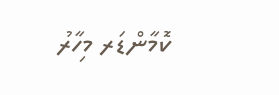ކޮމާންޑަރ މިހާރު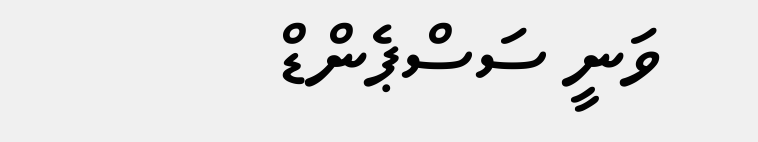ވަނީ ސަސްޕެންޑް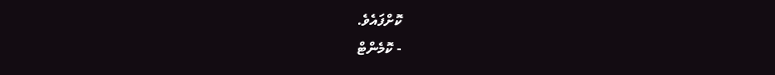ކޮށްފައެވެ.
- ކޮމެންޓް